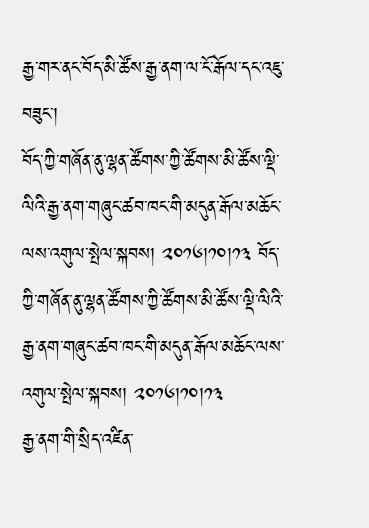རྒྱ་གར་ནང་བོད་མི་ཚོས་རྒྱ་ནག་ལ་ངོ་རྒོལ་དང་འཇུ་བཟུང་།
བོད་ཀྱི་གཞོན་ནུ་ལྷན་ཚོགས་ཀྱི་ཚོགས་མི་ཚོས་ལྡི་ལིའི་རྒྱ་ནག་གཞུང་ཚབ་ཁང་གི་མདུན་རྒོལ་མཆོང་ལས་འགུལ་སྤེལ་སྐབས། ༢༠༡༦།༡༠།༡༣ བོད་ཀྱི་གཞོན་ནུ་ལྷན་ཚོགས་ཀྱི་ཚོགས་མི་ཚོས་ལྡི་ལིའི་རྒྱ་ནག་གཞུང་ཚབ་ཁང་གི་མདུན་རྒོལ་མཆོང་ལས་འགུལ་སྤེལ་སྐབས། ༢༠༡༦།༡༠།༡༣
རྒྱ་ནག་གི་སྲིད་འཛིན་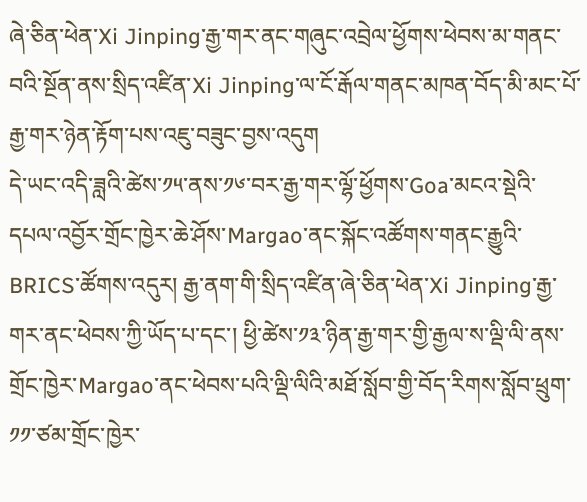ཞེ་ཅིན་ཕེན་Xi Jinping་རྒྱ་གར་ནང་གཞུང་འབྲེལ་ཕྱོགས་ཕེབས་མ་གནང་བའི་སྔོན་ནས་སྲིད་འཛིན་Xi Jinping་ལ་ངོ་རྒོལ་གནང་མཁན་བོད་མི་མང་པོ་རྒྱ་གར་ཉེན་རྟོག་པས་འཇུ་བཟུང་བྱས་འདུག
དེ་ཡང་འདི་ཟླའི་ཚེས་༡༥་ནས་༡༦་བར་རྒྱ་གར་ལྷོ་ཕྱོགས་Goa་མངའ་སྡེའི་དཔལ་འབྱོར་གྲོང་ཁྱེར་ཆེ་ཤོས་Margao་ནང་སྐོང་འཚོགས་གནང་རྒྱུའི་BRICS་ཚོགས་འདུར། རྒྱ་ནག་གི་སྲིད་འཛིན་ཞེ་ཅིན་ཕེན་Xi Jinping་རྒྱ་གར་ནང་ཕེབས་ཀྱི་ཡོད་པ་དང་། ཕྱི་ཚེས་༡༣་ཉིན་རྒྱ་གར་གྱི་རྒྱལ་ས་ལྡི་ལི་ནས་གྲོང་ཁྱེར་Margao་ནང་ཕེབས་པའི་ལྡི་ལིའི་མཐོ་སློབ་གྱི་བོད་རིགས་སློབ་ཕྲུག་༡༡་ཙམ་གྲོང་ཁྱེར་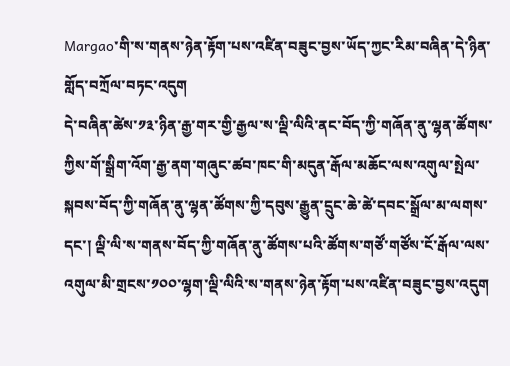Margao་གི་ས་གནས་ཉེན་རྟོག་པས་འཛིན་བཟུང་བྱས་ཡོད་ཀྱང་རིམ་བཞིན་དེ་ཉིན་གློད་བཀྲོལ་བཏང་འདུག
དེ་བཞིན་ཚེས་༡༣་ཉིན་རྒྱ་གར་གྱི་རྒྱལ་ས་ལྡི་ལིའི་ནང་བོད་ཀྱི་གཞོན་ནུ་ལྷན་ཚོགས་ཀྱིས་གོ་སྒྲིག་འོག་རྒྱ་ནག་གཞུང་ཚབ་ཁང་གི་མདུན་རྒོལ་མཆོང་ལས་འགུལ་སྤེལ་སྐབས་བོད་ཀྱི་གཞོན་ནུ་ལྷན་ཚོགས་ཀྱི་དབུས་རྒྱུན་དྲུང་ཆེ་ཚེ་དབང་སྒྲོལ་མ་ལགས་དང་། ལྡི་ལི་ས་གནས་བོད་ཀྱི་གཞོན་ནུ་ཚོགས་པའི་ཚོགས་གཙོ་གཙོས་ངོ་རྒོལ་ལས་འགུལ་མི་གྲངས་༡༠༠་ལྷག་ལྡི་ལིའི་ས་གནས་ཉེན་རྟོག་པས་འཛིན་བཟུང་བྱས་འདུག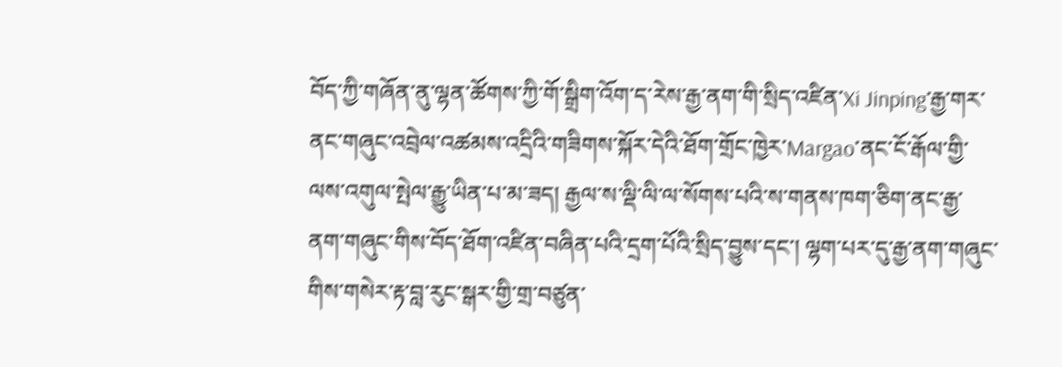བོད་ཀྱི་གཞོན་ནུ་ལྷན་ཚོགས་ཀྱི་གོ་སྒྲིག་འོག་ད་རེས་རྒྱ་ནག་གི་སྲིད་འཛིན་Xi Jinping་རྒྱ་གར་ནང་གཞུང་འབྲེལ་འཚམས་འདྲིའི་གཟིགས་སྐོར་དེའི་ཐོག་གྲོང་ཁྱེར་Margao་ནང་ངོ་རྒོལ་གྱི་ལས་འགུལ་སྤེལ་རྒྱུ་ཡིན་པ་མ་ཟད། རྒྱལ་ས་ལྡི་ལི་ལ་སོགས་པའི་ས་གནས་ཁག་ཅིག་ནང་རྒྱ་ནག་གཞུང་གིས་བོད་ཐོག་འཛིན་བཞིན་པའི་དྲག་པོའི་སྲིད་བྱུས་དང་། ལྷག་པར་དུ་རྒྱ་ནག་གཞུང་གིས་གསེར་རྟ་བླ་རུང་སྒར་གྱི་གྲ་བཙུན་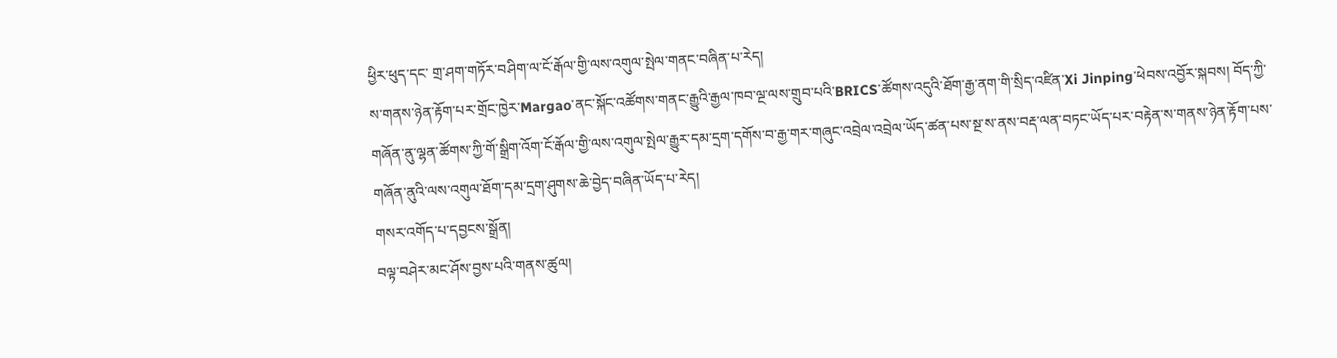ཕྱིར་ཕུད་དང་ གྲ་ཤག་གཏོར་བཤིག་ལ་ངོ་རྒོལ་གྱི་ལས་འགུལ་སྤེལ་གནང་བཞིན་པ་རེད།
ས་གནས་ཉེན་རྟོག་པར་གྲོང་ཁྱེར་Margao་ནང་སྐོང་འཚོགས་གནང་རྒྱུའི་རྒྱལ་ཁབ་ལྔ་ལས་གྲུབ་པའི་BRICS་ཚོགས་འདུའི་ཐོག་རྒྱ་ནག་གི་སྲིད་འཛིན་Xi Jinping་ཕེབས་འབྱོར་སྐབས། བོད་ཀྱི་གཞོན་ནུ་ལྷན་ཚོགས་ཀྱི་གོ་སྒྲིག་འོག་ངོ་རྒོལ་གྱི་ལས་འགུལ་སྤེལ་རྒྱུར་དམ་དྲག་དགོས་བ་རྒྱ་གར་གཞུང་འབྲེལ་འབྲེལ་ཡོད་ཚན་པས་སྔ་ས་ནས་བརྡ་ལན་བཏང་ཡོད་པར་བརྟེན་ས་གནས་ཉེན་རྟོག་པས་གཞོན་ནུའི་ལས་འགུལ་ཐོག་དམ་དྲག་ཤུགས་ཆེ་བྱེད་བཞིན་ཡོད་པ་རེད།
གསར་འགོད་པ་དབྱངས་སྒྲོན།
བལྟ་བཤེར་མང་ཤོས་བྱས་པའི་གནས་ཚུལ།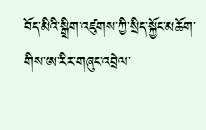བོད་མིའི་སྒྲིག་འཛུགས་ཀྱི་སྲིད་སྐྱོང་མཆོག་གིས་ཨ་རིར་གཞུང་འབྲེལ་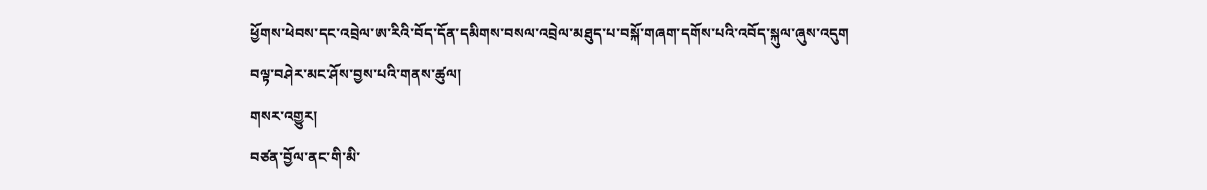ཕྱོགས་ཕེབས་དང་འབྲེལ་ཨ་རིའི་བོད་དོན་དམིགས་བསལ་འབྲེལ་མཐུད་པ་བསྐོ་གཞག་དགོས་པའི་འབོད་སྐུལ་ཞུས་འདུག
བལྟ་བཤེར་མང་ཤོས་བྱས་པའི་གནས་ཚུལ།
གསར་འགྱུར།
བཙན་བྱོལ་ནང་གི་མི་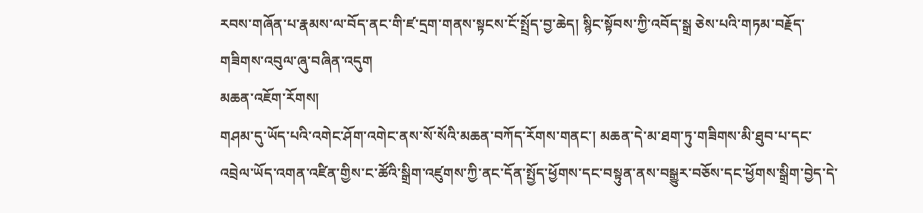རབས་གཞོན་པ་རྣམས་ལ་བོད་ནང་གི་ཛ་དྲག་གནས་སྟངས་ངོ་སྤྲོད་བྱ་ཆེད། སྙིང་སྟོབས་ཀྱི་འབོད་སྒྲ ཅེས་པའི་གཏམ་བརྗོད་གཟིགས་འབུལ་ཞུ་བཞིན་འདུག
མཆན་འཇོག་རོགས།
གཤམ་དུ་ཡོད་པའི་འགེང་ཤོག་འགེང་ནས་སོ་སོའི་མཆན་བཀོད་རོགས་གནང་། མཆན་དེ་མ་ཐག་ཏུ་གཟིགས་མི་ཐུབ་པ་དང་འབྲེལ་ཡོད་འགན་འཛིན་གྱིས་ང་ཚོའི་སྒྲིག་འཛུགས་ཀྱི་ནང་དོན་སྤྱོད་ཕྱོགས་དང་བསྟུན་ནས་བསྒྱུར་བཅོས་དང་ཕྱོགས་སྒྲིག་བྱེད་དེ་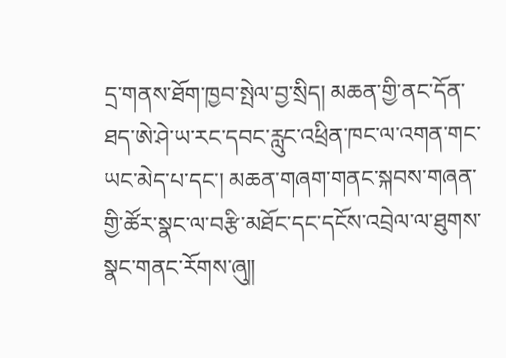དྲ་གནས་ཐོག་ཁྱབ་སྤེལ་བྱ་སྲིད། མཆན་གྱི་ནང་དོན་ཐད་ཨེ་ཤེ་ཡ་རང་དབང་རླུང་འཕྲིན་ཁང་ལ་འགན་གང་ཡང་མེད་པ་དང་། མཆན་གཞག་གནང་སྐབས་གཞན་གྱི་ཚོར་སྣང་ལ་བརྩི་མཐོང་དང་དངོས་འབྲེལ་ལ་ཐུགས་སྣང་གནང་རོགས་ཞུ༎